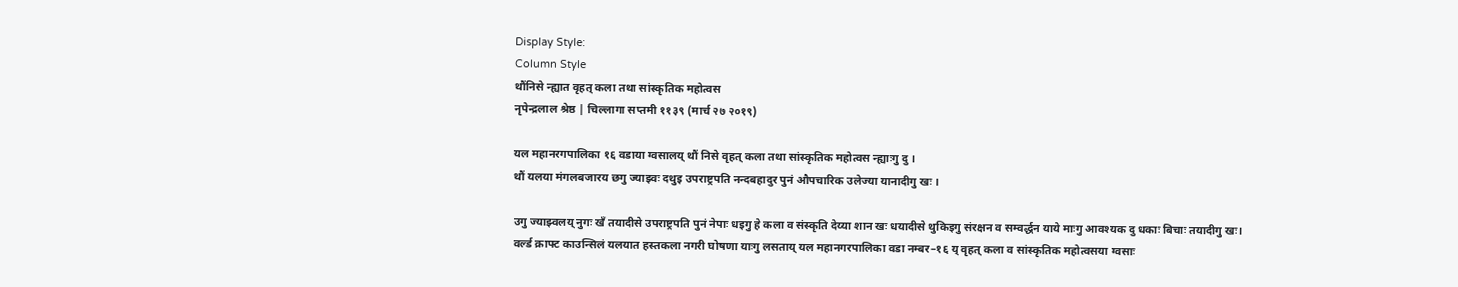Display Style:
Column Style
थौंनिसे न्ह्यात वृहत् कला तथा सांस्कृतिक महोत्वस
नृपेन्द्रलाल श्रेष्ठ | चिल्लागा सप्तमी ११३९ (मार्च २७ २०१९)

यल महानरगपालिका १६ वडाया ग्वसालय् थौं निसे वृहत् कला तथा सांस्कृतिक महोत्वस न्ह्याःगु दु ।
थौं यलया मंगलबजारय छगु ज्याझ्वः दथुइ उपराष्ट्रपति नन्दबहादुर पुनं औपचारिक उलेज्या यानादीगु खः ।

उगु ज्याझ्वलय् नुगः खँ तयादीसे उपराष्ट्रपति पुनं नेपाः धइगु हे कला व संस्कृति देय्या शान खः धयादीसे थुकिइगु संरक्षन व सम्वर्द्धन याये माःगु आवश्यक दु धकाः बिचाः तयादीगु खः।
वर्ल्ड क्राफ्ट काउन्सिलं यलयात हस्तकला नगरी घोषणा याःगु लसताय् यल महानगरपालिका वडा नम्बर–१६ य् वृहत् कला व सांस्कृतिक महोत्वसया ग्वसाः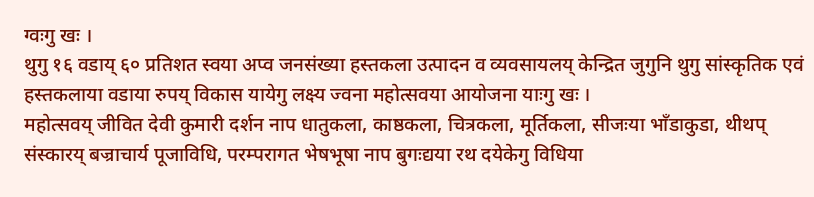ग्वःगु खः ।
थुगु १६ वडाय् ६० प्रतिशत स्वया अप्व जनसंख्या हस्तकला उत्पादन व व्यवसायलय् केन्द्रित जुगुनि थुगु सांस्कृतिक एवं हस्तकलाया वडाया रुपय् विकास यायेगु लक्ष्य ज्वना महोत्सवया आयोजना याःगु खः ।
महोत्सवय् जीवित देवी कुमारी दर्शन नाप धातुकला, काष्ठकला, चित्रकला, मूर्तिकला, सीजःया भाँडाकुडा, थीथप् संस्कारय् बज्राचार्य पूजाविधि, परम्परागत भेषभूषा नाप बुगःद्यया रथ दयेकेगु विधिया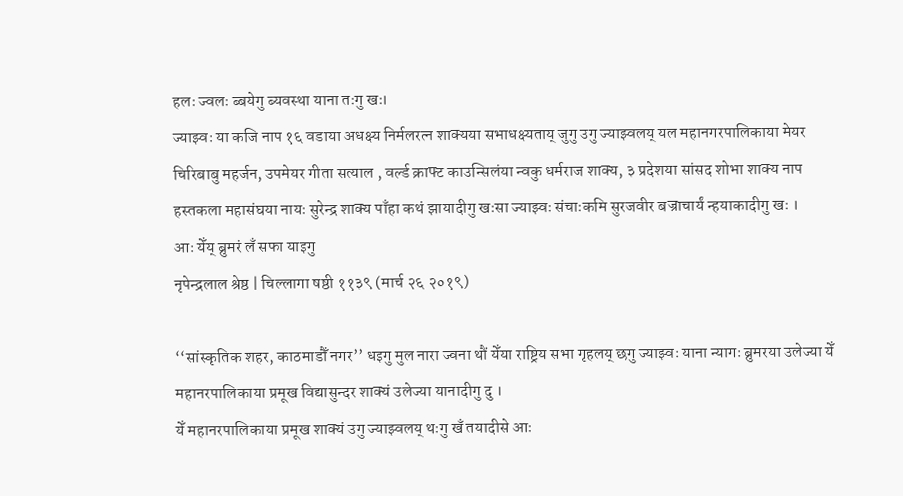हलः ज्वलः ब्बयेगु ब्यवस्था याना तःगु खः।
ज्याझ्वः या कजि नाप १६ वडाया अधक्ष्य निर्मलरत्न शाक्यया सभाधक्ष्यताय् जुगु उगु ज्याझ्वलय् यल महानगरपालिकाया मेयर चिरिबाबु महर्जन, उपमेयर गीता सत्याल , वर्ल्ड क्राफ्ट काउन्सिलंया न्वकु धर्मराज शाक्य, ३ प्रदेशया सांसद शोभा शाक्य नाप हस्तकला महासंघया नायः सुरेन्द्र शाक्य पाँहा कथं झायादीगु खःसा ज्याझ्वः संचाःकमि सुरजवीर बज्राचार्यं न्हयाकादीगु खः ।
आः येँय् ब्रुमरं लँ सफा याइगु
नृपेन्द्रलाल श्रेष्ठ | चिल्लागा षष्ठी ११३९ (मार्च २६ २०१९)

‘‘सांस्कृतिक शहर, काठमाडौँ नगर’’ धइगु मुल नारा ज्वना थौं येँया राष्ट्रिय सभा गृहलय् छगु ज्याझ्वः याना न्यागः ब्रुमरया उलेज्या येँ महानरपालिकाया प्रमूख विद्यासुन्दर शाक्यं उलेज्या यानादीगु दु ।
येँ महानरपालिकाया प्रमूख शाक्यं उगु ज्याझ्वलय् थःगु खँ तयादीसे आः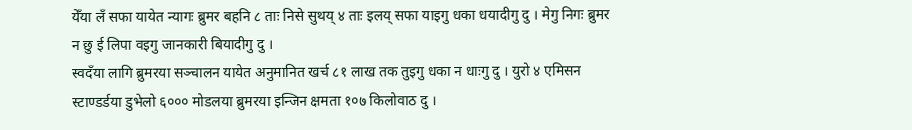येँया लँ सफा यायेत न्यागः ब्रुमर बहनि ८ ताः निसे सुथय् ४ ताः इलय् सफा याइगु धका धयादीगु दु । मेगु निगः ब्रुमर न छु ई लिपा वइगु जानकारी बियादीगु दु ।
स्वदँया लागि ब्रुमरया सञ्चालन यायेत अनुमानित खर्च ८१ लाख तक तुइगु धका न धाःगु दु । युरो ४ एमिसन स्टाण्डर्डया डुभेलो ६००० मोडलया ब्रुमरया इन्जिन क्षमता १०७ किलोवाठ दु ।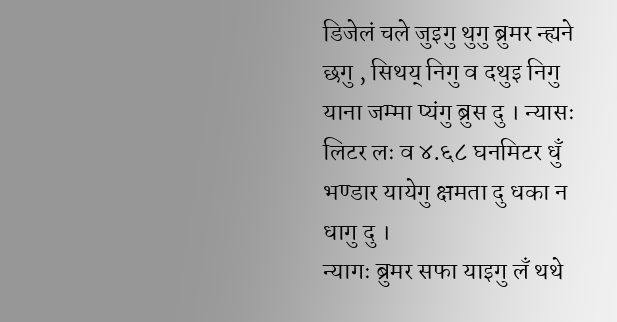डिजेलं चले जुइगु थुगु ब्रुमर न्ह्यने छगु , सिथय् निगु व दथुइ निगु याना जम्मा प्यंगु ब्रुस दु । न्यासः लिटर लः व ४.६८ घनमिटर धुँ भण्डार यायेगु क्षमता दु धका न धागु दु ।
न्यागः ब्रुमर सफा याइगु लँ थथे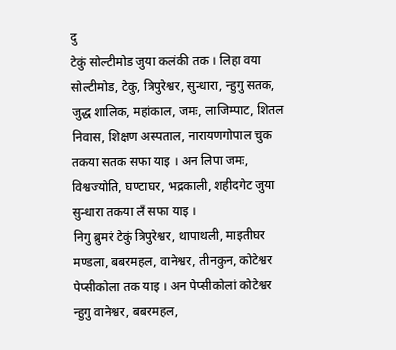दु
टेकुं सोल्टीमोड जुया कलंकी तक । लिहा वया सोल्टीमोड, टेकु, त्रिपुरेश्वर, सुन्धारा, न्हुगु सतक, जुद्ध शालिक, महांकाल, जमः, लाजिम्पाट, शितल निवास, शिक्षण अस्पताल, नारायणगोपाल चुक तकया सतक सफा याइ । अन लिपा जमः, विश्वज्योति, घण्टाघर, भद्रकाली, शहीदगेट जुया सुन्धारा तकया लँ सफा याइ ।
निगु ब्रुमरं टेकुं त्रिपुरेश्वर, थापाथली, माइतीघर मण्डला, बबरमहल, वानेश्वर, तीनकुन, कोटेश्वर पेप्सीकोला तक याइ । अन पेप्सीकोलां कोटेश्वर न्हुगु वानेश्वर, बबरमहल,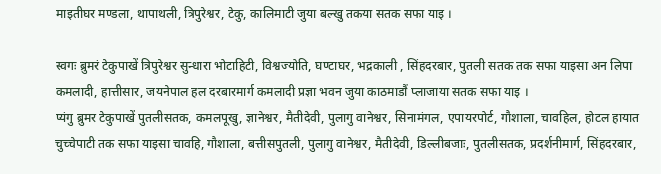माइतीघर मण्डला, थापाथली, त्रिपुरेश्वर, टेकु, कालिमाटी जुया बल्खु तकया सतक सफा याइ ।

स्वगः ब्रुमरं टेकुपाखें त्रिपुरेश्वर सुन्धारा भोटाहिटी, विश्वज्योति, घण्टाघर, भद्रकाली , सिंहदरबार, पुतली सतक तक सफा याइसा अन लिपा कमलादी, हात्तीसार, जयनेपाल हल दरबारमार्ग कमलादी प्रज्ञा भवन जुया काठमाडौं प्लाजाया सतक सफा याइ ।
प्यंगु ब्रुमर टेकुपाखें पुतलीसतक, कमलपूखु, ज्ञानेश्वर, मैतीदेवी, पुलागु वानेश्वर, सिनामंगल, एपायरपोर्ट, गौशाला, चावहिल, होटल हायात चुच्चेपाटी तक सफा याइसा चावहि, गौशाला, बत्तीसपुतली, पुलागु वानेश्वर, मैतीदेवी, डिल्लीबजाः, पुतलीसतक, प्रदर्शनीमार्ग, सिंहदरबार,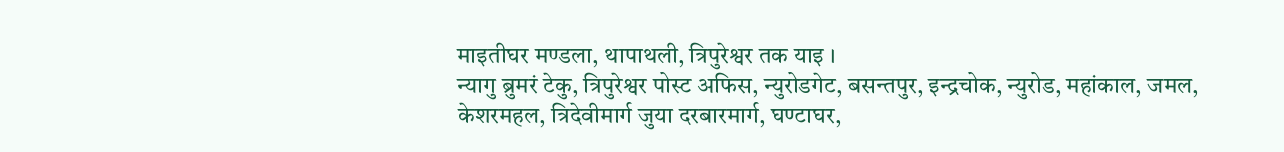माइतीघर मण्डला, थापाथली, त्रिपुरेश्वर तक याइ ।
न्यागु ब्रुमरं टेकु, त्रिपुरेश्वर पोस्ट अफिस, न्युरोडगेट, बसन्तपुर, इन्द्रचोक, न्युरोड, महांकाल, जमल, केशरमहल, त्रिदेवीमार्ग जुया दरबारमार्ग, घण्टाघर,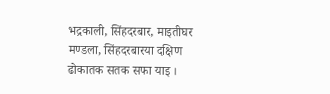भद्रकाली, सिंहदरबार, माइतीघर मण्डला, सिंहदरबारया दक्षिण ढोकातक सतक सफा याइ ।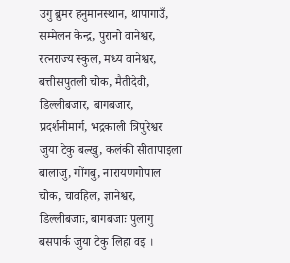उगु ब्रुमर हनुमानस्थान, थापागाउँ, सम्मेलन केन्द्र, पुरानो वानेश्वर, रत्नराज्य स्कुल, मध्य वानेश्वर, बत्तीसपुतली चोक, मैतीदेवी, डिल्लीबजार, बागबजार, प्रदर्शनीमार्ग, भद्रकाली त्रिपुरेश्वर जुया टेकु बल्खु, कलंकी सीतापाइला बालाजु, गोंगबु, नारायणगोपाल चोक, चावहिल, ज्ञानेश्वर, डिल्लीबजाः, बागबजाः पुलागु बसपार्क जुया टेकु लिहा वइ ।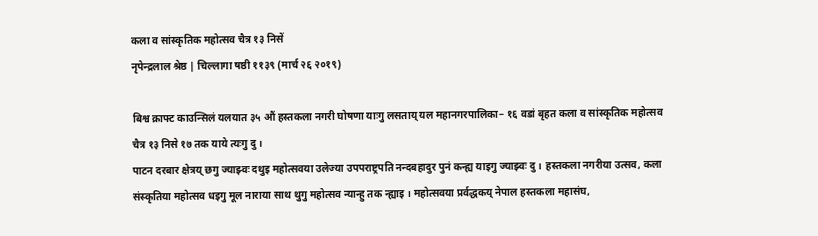कला व सांस्कृतिक महोत्सव चैत्र १३ निसें
नृपेन्द्रलाल श्रेष्ठ | चिल्लागा षष्ठी ११३९ (मार्च २६ २०१९)

बिश्व क्राफ्ट काउन्सिलं यलयात ३५ औं हस्तकला नगरी घोषणा याःगु लसताय् यल महानगरपालिका– १६ वडां बृहत कला व सांस्कृतिक महोत्सव चैत्र १३ निसे १७ तक याये त्यःगु दु ।
पाटन दरबार क्षेत्रय् छगु ज्याझ्वः दथुइ महोत्सवया उलेज्या उपपराष्ट्रपति नन्दबहादुर पुनं कन्ह्य याइगु ज्याझ्वः दु । हस्तकला नगरीया उत्सव, कला संस्कृतिया महोत्सव धइगु मूल नाराया साथ थुगु महोत्सव न्यान्हु तक न्ह्याइ । महोत्सवया प्रर्वद्धकय् नेपाल हस्तकला महासंघ,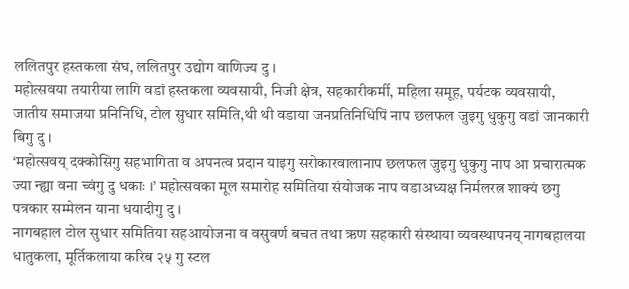ललितपुर हस्तकला संघ, ललितपुर उद्योग वाणिज्य दु ।
महोत्सवया तयारीया लागि वडां हस्तकला व्यवसायी, निजी क्षेत्र, सहकारीकर्मी, महिला समूह, पर्यटक व्यवसायी, जातीय समाजया प्रनिनिधि, टोल सुधार समिति,थी थी वडाया जनप्रतिनिधिपिं नाप छलफल जुइगु धुकुगु वडां जानकारी बिगु दु ।
‘महोत्सवय् दक्कोसिगु सहभागिता व अपनत्व प्रदान याइगु सरोकारवालानाप छलफल जुइगु धुकुगु नाप आ प्रचारात्मक ज्या न्ह्या वना च्वंगु दु धकाः ।’ महोत्सवका मूल समारोह समितिया संयोजक नाप वडाअध्यक्ष निर्मलरत्न शाक्यं छगु पत्रकार सम्मेलन याना धयादीगु दु ।
नागबहाल टोल सुधार समितिया सहआयोजना व वसुवर्ण बचत तथा ऋण सहकारी संस्थाया व्यवस्थापनय् नागबहालया धातुकला, मूर्तिकलाया करिब २५ गु स्टल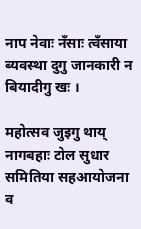नाप नेवाः नँसाः त्वँसाया ब्यवस्था दुगु जानकारी न बियादीगु खः ।

महोत्सव जुइगु थाय्
नागबहाः टोल सुधार समितिया सहआयोजना व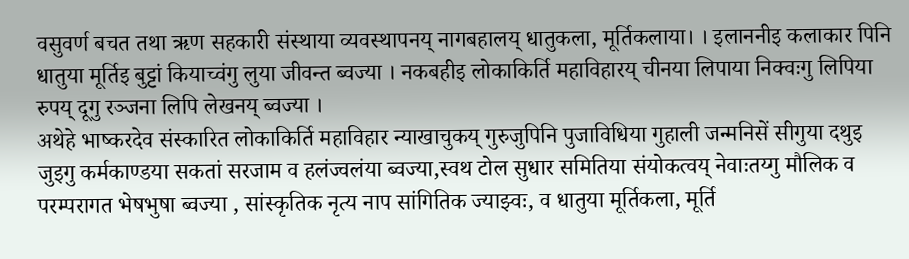वसुवर्ण बचत तथा ऋण सहकारी संस्थाया व्यवस्थापनय् नागबहालय् धातुकला, मूर्तिकलाया। । इलाननीइ कलाकार पिनि धातुया मूर्तिइ बुट्टां कियाच्वंगु लुया जीवन्त ब्वज्या । नकबहीइ लोकाकिर्ति महाविहारय् चीनया लिपाया निक्वःगु लिपिया रुपय् दूगु रञ्जना लिपि लेखनय् ब्वज्या ।
अथेहे भाष्करदेव संस्कारित लोकाकिर्ति महाविहार न्याखाचुकय् गुरुजुपिनि पुजाविधिया गुहाली जन्मनिसें सीगुया दथुइ जुइगु कर्मकाण्डया सकतां सरजाम व हलंज्वलंया ब्वज्या,स्वथ टोल सुधार समितिया संयोकत्वय् नेवाःतय्गु मौलिक व परम्परागत भेषभुषा ब्वज्या , सांस्कृतिक नृत्य नाप सांगितिक ज्याझ्वः, व धातुया मूर्तिकला, मूर्ति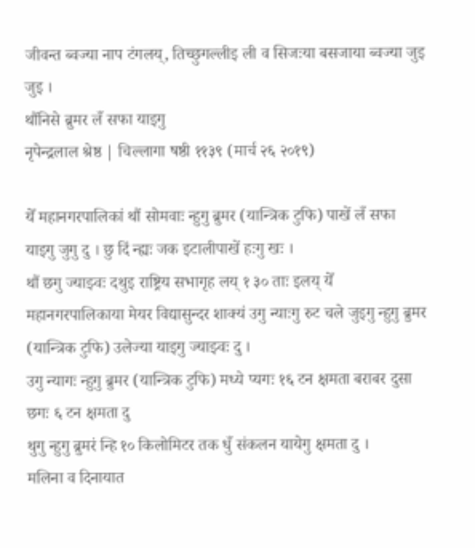जीवन्त ब्वज्या नाप टंगलय्, तिच्छुगल्लीइ ली व सिजःया बसजाया ब्वज्या जुइ जुइ ।
थौंनिसे ब्रुमर लँ सफा याइगु
नृपेन्द्रलाल श्रेष्ठ | चिल्लागा षष्ठी ११३९ (मार्च २६ २०१९)

येँ महानगरपालिकां थौं सोमवाः न्हुगु ब्रुमर (यान्त्रिक टुफि) पाखें लँ सफा याइगु जुगु दु । छु दिं न्ह्यः जक इटालीपाखें हःगु खः ।
थौं छगु ज्याझ्वः दथुइ राष्ट्रिय सभागृह लय् १ ३० ताः इलय् येँ महानगरपालिकाया मेयर विद्यासुन्दर शाक्यं उगु न्याःगु रुट चले जुइगु न्हुगु ब्रुमर (यान्त्रिक टुफि) उलेज्या याइगु ज्याझ्वः दु ।
उगु न्यागः न्हुगु ब्रुमर (यान्त्रिक टुफि) मध्ये प्यगः १६ टन क्षमता बराबर दुसा छगः ६ टन क्षमता दु
थुगु न्हुगु ब्रुमरं न्हि १० किलोमिटर तक धुँ संकलन यायेगु क्षमता दु ।
मलिना व दिनायात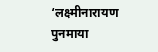‘लक्ष्मीनारायण पुनमाया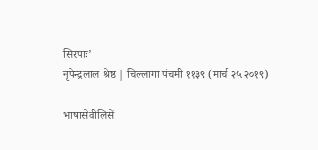सिरपाः’
नृपेन्द्रलाल श्रेष्ठ | चिल्लागा पंचमी ११३९ (मार्च २५ २०१९)

भाषासेवीलिसें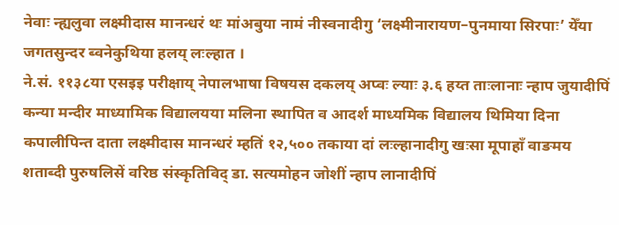नेवाः न्ह्यलुवा लक्ष्मीदास मानन्धरं थः मांअबुया नामं नीस्वनादीगु ‘लक्ष्मीनारायण–पुनमाया सिरपाः’ येँया जगतसुन्दर ब्वनेकुथिया हलय् लःल्हात ।
ने.सं. ११३८या एसइइ परीक्षाय् नेपालभाषा विषयस दकलय् अप्वः ल्याः ३.६ हय्त ताःलानाः न्हाप जुयादीपिं कन्या मन्दीर माध्यामिक विद्यालयया मलिना स्थापित व आदर्श माध्यमिक विद्यालय थिमिया दिना कपालीपिन्त दाता लक्ष्मीदास मानन्धरं म्हतिं १२,५०० तकाया दां लःल्हानादीगु खःसा मूपाहाँ वाङमय शताब्दी पुरुषलिसें वरिष्ठ संस्कृतिविद् डा. सत्यमोहन जोशीं न्हाप लानादीपिं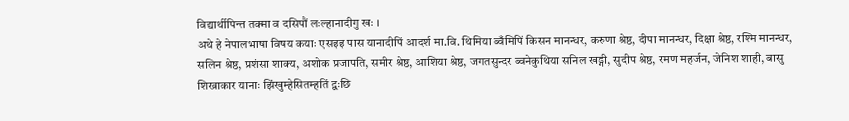विद्यार्थीपिन्त तक्मा व दसिपौं लःल्हानादीगु खः ।
अथे हे नेपालभाषा विषय कयाः एसइइ पास यानादीपिं आदर्श मा.वि. थिमिया ब्वँमिपिं किसन मानन्धर, करुणा श्रेष्ठ, दीपा मानन्धर, दिक्षा श्रेष्ठ, रश्मि मानन्धर, सलिन श्रेष्ठ, प्रशंसा शाक्य, अशोक प्रजापति, समीर श्रेष्ठ, आशिया श्रेष्ठ, जगतसुन्दर ब्वनेकुथिया सनिल खड्गी, सुदीप श्रेष्ठ, रमण महर्जन, जेनिश शाही, बासु शिख्राकार यानाः झिंखुम्हेसितम्हतिं द्वःछि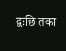द्वःछि तका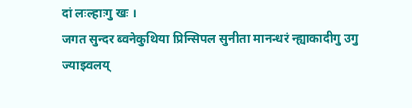दां लःल्हाःगु खः ।
जगत सुन्दर ब्वनेकुथिया प्रिन्सिपल सुनीता मानन्धरं न्ह्याकादीगु उगु ज्याझ्वलय्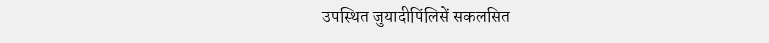उपस्थित जुयादीपिंलिसें सकलसित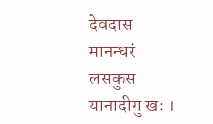देवदास मानन्धरं लसकुस यानादीगु खः ।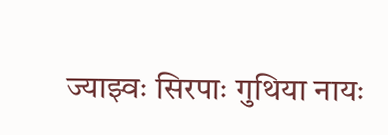ज्याझ्वः सिरपाः गुथिया नायः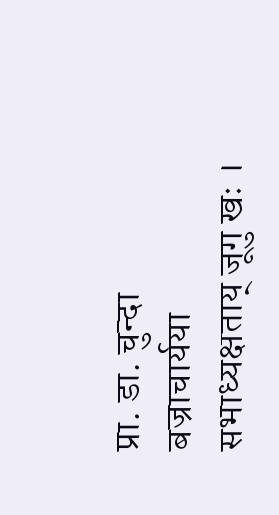प्रा. डा. चुन्दा बज्राचार्यया सभाध्यक्षताय् जूगु खः ।